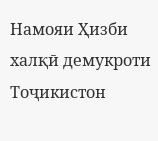Намояи Ҳизби халқӣ демукроти Тоҷикистон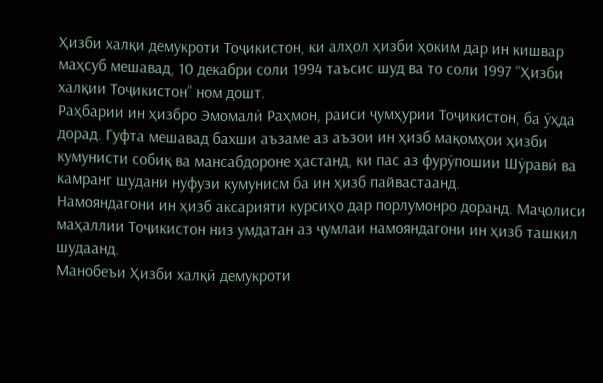Ҳизби халқи демукроти Тоҷикистон, ки алҳол ҳизби ҳоким дар ин кишвар маҳсуб мешавад, 10 декабри соли 1994 таъсис шуд ва то соли 1997 “Ҳизби халқии Тоҷикистон” ном дошт.
Раҳбарии ин ҳизбро Эмомалӣ Раҳмон, раиси ҷумҳурии Тоҷикистон, ба ӯҳда дорад. Гуфта мешавад бахши аъзаме аз аъзои ин ҳизб мақомҳои ҳизби кумунисти собиқ ва мансабдороне ҳастанд, ки пас аз фурӯпошии Шӯравӣ ва камранг шудани нуфузи кумунисм ба ин ҳизб пайвастаанд.
Намояндагони ин ҳизб аксарияти курсиҳо дар порлумонро доранд. Маҷолиси маҳаллии Тоҷикистон низ умдатан аз ҷумлаи намояндагони ин ҳизб ташкил шудаанд.
Манобеъи Ҳизби халқӣ демукроти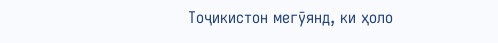Тоҷикистон мегӯянд, ки ҳоло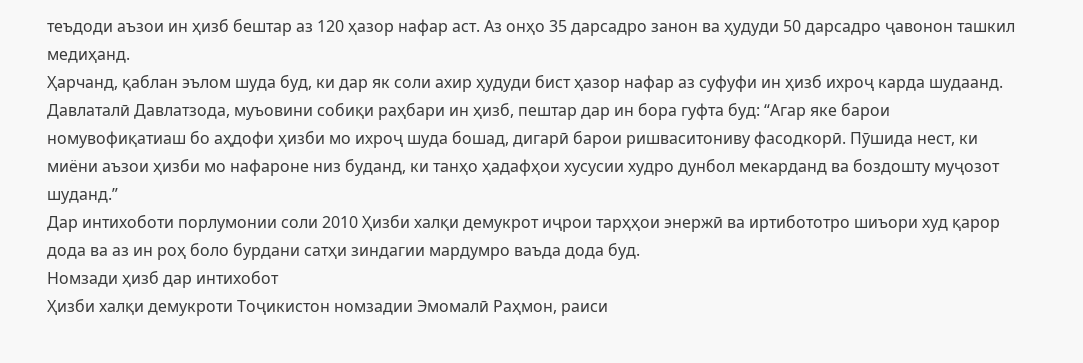теъдоди аъзои ин ҳизб бештар аз 120 ҳазор нафар аст. Аз онҳо 35 дарсадро занон ва ҳудуди 50 дарсадро ҷавонон ташкил медиҳанд.
Ҳарчанд, қаблан эълом шуда буд, ки дар як соли ахир ҳудуди бист ҳазор нафар аз суфуфи ин ҳизб ихроҷ карда шудаанд.
Давлаталӣ Давлатзода, муъовини собиқи раҳбари ин ҳизб, пештар дар ин бора гуфта буд: “Агар яке барои номувофиқатиаш бо аҳдофи ҳизби мо ихроҷ шуда бошад, дигарӣ барои ришваситониву фасодкорӣ. Пӯшида нест, ки миёни аъзои ҳизби мо нафароне низ буданд, ки танҳо ҳадафҳои хусусии худро дунбол мекарданд ва боздошту муҷозот шуданд.”
Дар интихоботи порлумонии соли 2010 Ҳизби халқи демукрот иҷрои тарҳҳои энержӣ ва иртибототро шиъори худ қарор дода ва аз ин роҳ боло бурдани сатҳи зиндагии мардумро ваъда дода буд.
Номзади ҳизб дар интихобот
Ҳизби халқи демукроти Тоҷикистон номзадии Эмомалӣ Раҳмон, раиси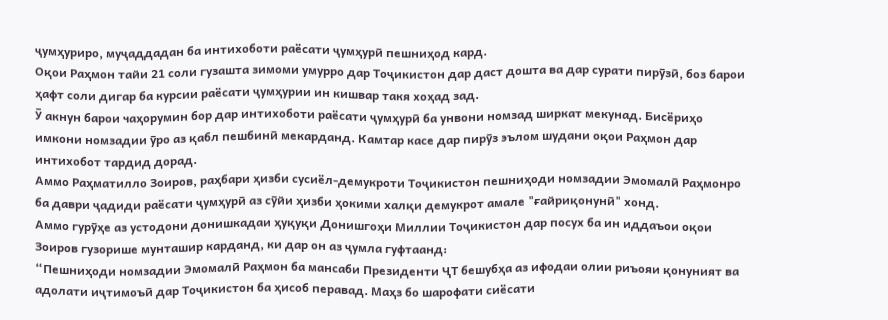ҷумҳуриро, муҷаддадан ба интихоботи раёсати ҷумҳурӣ пешниҳод кард.
Оқои Раҳмон тайи 21 соли гузашта зимоми умурро дар Тоҷикистон дар даст дошта ва дар сурати пирӯзӣ, боз барои ҳафт соли дигар ба курсии раёсати ҷумҳурии ин кишвар такя хоҳад зад.
Ӯ акнун барои чаҳорумин бор дар интихоботи раёсати ҷумҳурӣ ба унвони номзад ширкат мекунад. Бисёриҳо имкони номзадии ӯро аз қабл пешбинӣ мекарданд. Камтар касе дар пирӯз эълом шудани оқои Раҳмон дар интихобот тардид дорад.
Аммо Раҳматилло Зоиров, раҳбари ҳизби сусиёл-демукроти Тоҷикистон пешниҳоди номзадии Эмомалӣ Раҳмонро ба даври ҷадиди раёсати ҷумҳурӣ аз сӯйи ҳизби ҳокими халқи демукрот амале "ғайриқонунӣ" хонд.
Аммо гурӯҳе аз устодони донишкадаи ҳуқуқи Донишгоҳи Миллии Тоҷикистон дар посух ба ин иддаъои оқои Зоиров гузорише мунташир карданд, ки дар он аз ҷумла гуфтаанд:
“Пешниҳоди номзадии Эмомалӣ Раҳмон ба мансаби Президенти ҶТ бешубҳа аз ифодаи олии риъояи қонуният ва адолати иҷтимоъӣ дар Тоҷикистон ба ҳисоб перавад. Маҳз бо шарофати сиёсати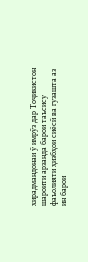хирадмандонаи ӯ имрӯз дар Тоҷикистон шароити арзанда барои таъсису фаъолияти ҳизбҳои сиёсӣ ва гузашта аз ин барои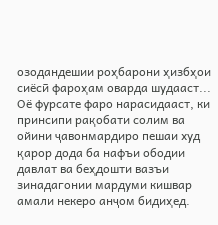озодандешии роҳбарони ҳизбҳои сиёсӣ фароҳам оварда шудааст... Оё фурсате фаро нарасидааст, ки принсипи рақобати солим ва ойини ҷавонмардиро пешаи худ қарор дода ба нафъи ободии давлат ва беҳдошти вазъи зинадагонии мардуми кишвар амали некеро анҷом бидиҳед.